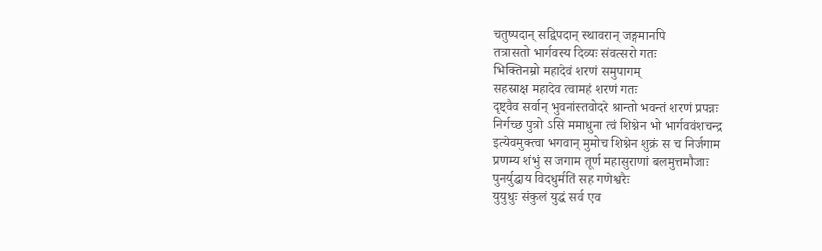चतुष्पदान् सद्विपदान् स्थावरान् जङ्गमानपि
तत्रासतो भार्गवस्य दिव्यः संवत्सरो गतः
भिक्तिनम्रो महादेवं शरणं समुपागम्
सहस्राक्ष महादेव त्वामहं शरणं गतः
दृष्ट्वैव सर्वान् भुवनांस्तवोदरे श्रान्तो भवन्तं शरणं प्रपन्नः
निर्गच्छ पुत्रो ऽसि ममाधुना त्वं शिश्नेन भो भार्गववंशचन्द्र
इत्येवमुक्त्वा भगवान् मुमोच शिश्नेन शुक्रं स च निर्जगाम
प्रणम्य शंभुं स जगाम तूर्ण महासुराणां बलमुत्तमौजाः
पुनर्युद्धाय विदधुर्मतिं सह गणेश्वरैः
युयुधुः संकुलं युद्धं सर्व एव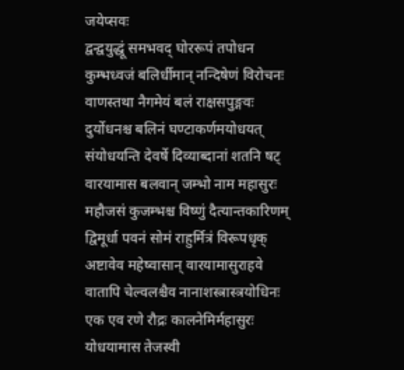जयेप्सवः
द्वन्द्वयुद्धूं समभवद् घोररूपं तपोधन
कुम्भध्वजं बलिर्धीमान् नन्दिषेणं विरोचनः
वाणस्तथा नैगमेयं बलं राक्षसपुङ्गवः
दुर्योधनश्च बलिनं घण्टाकर्णमयोधयत्
संयोधयन्ति देवर्षे दिव्याब्दानां शतनि षट्
वारयामास बलवान् जम्भो नाम महासुरः
महौजसं कुजम्भश्च विष्णुं दैत्यान्तकारिणम्
द्विमूर्धा पवनं सोमं राहुर्मित्रं विरूपधृक्
अष्टावेव महेष्वासान् वारयामासुराहवे
वातापि चेल्वलश्चैव नानाशस्त्रास्त्रयोधिनः
एक एव रणे रौद्रः कालनेमिर्महासुरः
योधयामास तेजस्वी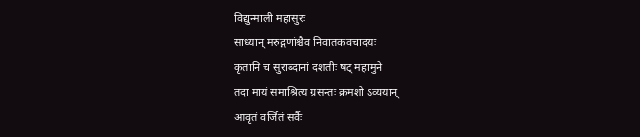विद्युन्माली महासुरः
साध्यान् मरुद्गणांश्चैव निवातकवचादयः
कृतानि च सुराब्दानां दशतीः षट् महामुने
तदा मायं समाश्रित्य ग्रसन्तः क्रमशो ऽव्ययान्
आवृतं वर्जितं सर्वैः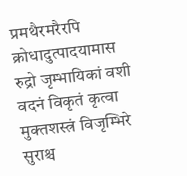प्रमथैरमरैरपि
क्रोधादुत्पादयामास रुद्रो जृम्भायिकां वशी
वदनं विकृतं कृत्वा मुक्तशस्त्रं विजृम्भिरे
सुराश्च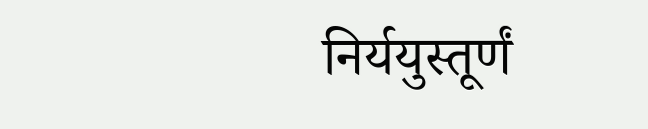निर्ययुस्तूर्णं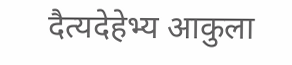दैत्यदेहेभ्य आकुला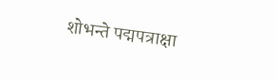शोभन्ते पद्मपत्राक्षा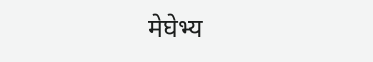मेघेभ्य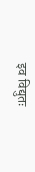इव विद्युतः